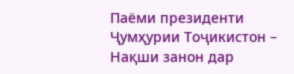Паёми президенти Ҷумҳурии Тоҷикистон – Нақши занон дар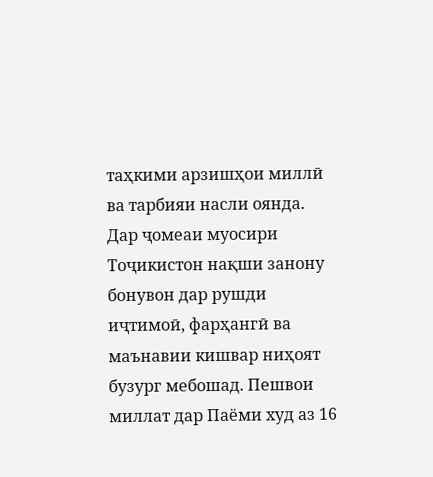таҳкими арзишҳои миллӣ ва тарбияи насли оянда.
Дар ҷомеаи муосири Тоҷикистон нақши занону бонувон дар рушди иҷтимоӣ, фарҳангӣ ва маънавии кишвар ниҳоят бузург мебошад. Пешвои миллат дар Паёми худ аз 16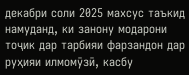декабри соли 2025 махсус таъкид намуданд, ки занону модарони тоҷик дар тарбияи фарзандон дар руҳияи илмомӯзӣ, касбу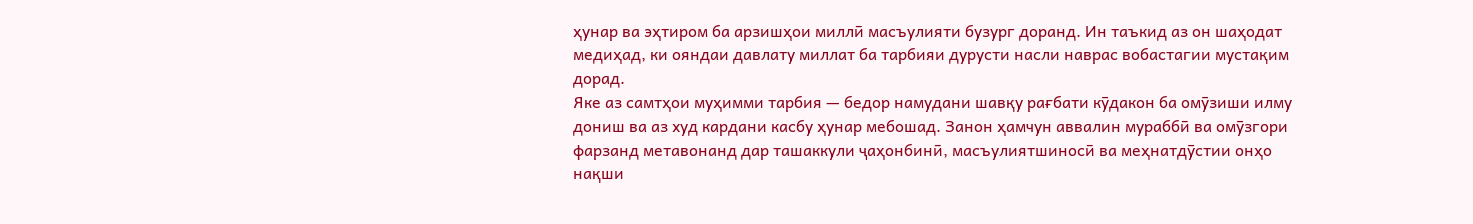ҳунар ва эҳтиром ба арзишҳои миллӣ масъулияти бузург доранд. Ин таъкид аз он шаҳодат медиҳад, ки ояндаи давлату миллат ба тарбияи дурусти насли наврас вобастагии мустақим дорад.
Яке аз самтҳои муҳимми тарбия — бедор намудани шавқу рағбати кӯдакон ба омӯзиши илму дониш ва аз худ кардани касбу ҳунар мебошад. Занон ҳамчун аввалин мураббӣ ва омӯзгори фарзанд метавонанд дар ташаккули ҷаҳонбинӣ, масъулиятшиносӣ ва меҳнатдӯстии онҳо нақши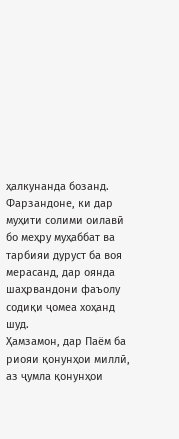ҳалкунанда бозанд. Фарзандоне, ки дар муҳити солими оилавӣ бо меҳру муҳаббат ва тарбияи дуруст ба воя мерасанд, дар оянда шаҳрвандони фаъолу содиқи ҷомеа хоҳанд шуд.
Ҳамзамон, дар Паём ба риояи қонунҳои миллӣ, аз ҷумла қонунҳои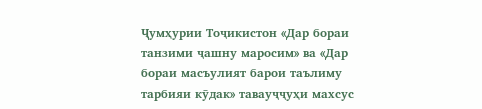Ҷумҳурии Тоҷикистон «Дар бораи танзими ҷашну маросим» ва «Дар бораи масъулият барои таълиму тарбияи кӯдак» тавауҷҷуҳи махсус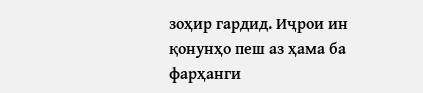зоҳир гардид. Иҷрои ин қонунҳо пеш аз ҳама ба фарҳанги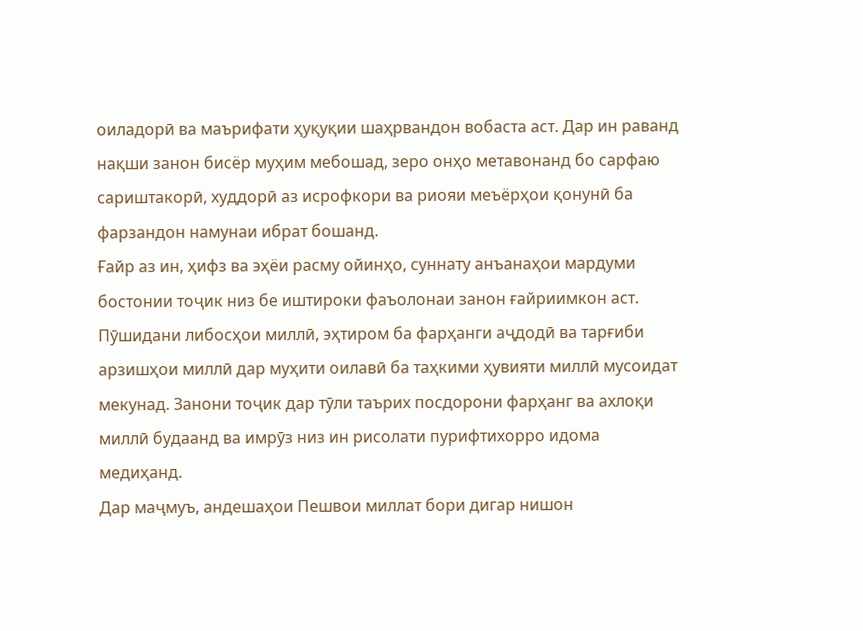оиладорӣ ва маърифати ҳуқуқии шаҳрвандон вобаста аст. Дар ин раванд нақши занон бисёр муҳим мебошад, зеро онҳо метавонанд бо сарфаю сариштакорӣ, худдорӣ аз исрофкори ва риояи меъёрҳои қонунӣ ба фарзандон намунаи ибрат бошанд.
Ғайр аз ин, ҳифз ва эҳёи расму ойинҳо, суннату анъанаҳои мардуми бостонии тоҷик низ бе иштироки фаъолонаи занон ғайриимкон аст. Пӯшидани либосҳои миллӣ, эҳтиром ба фарҳанги аҷдодӣ ва тарғиби арзишҳои миллӣ дар муҳити оилавӣ ба таҳкими ҳувияти миллӣ мусоидат мекунад. Занони тоҷик дар тӯли таърих посдорони фарҳанг ва ахлоқи миллӣ будаанд ва имрӯз низ ин рисолати пурифтихорро идома медиҳанд.
Дар маҷмуъ, андешаҳои Пешвои миллат бори дигар нишон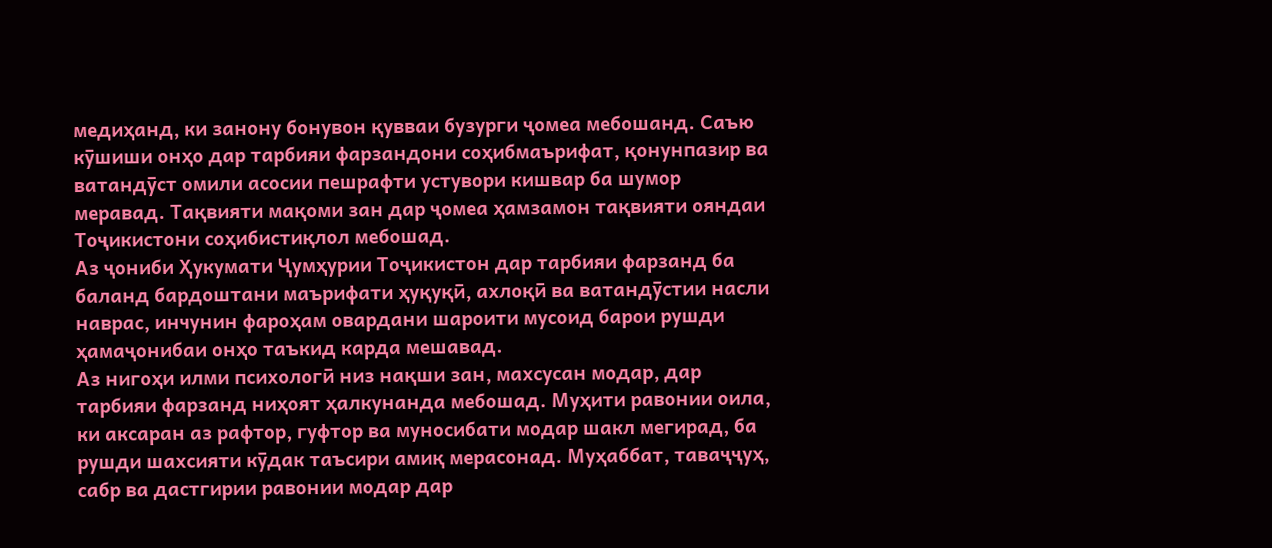медиҳанд, ки занону бонувон қувваи бузурги ҷомеа мебошанд. Саъю кӯшиши онҳо дар тарбияи фарзандони соҳибмаърифат, қонунпазир ва ватандӯст омили асосии пешрафти устувори кишвар ба шумор меравад. Тақвияти мақоми зан дар ҷомеа ҳамзамон тақвияти ояндаи Тоҷикистони соҳибистиқлол мебошад.
Аз ҷониби Ҳукумати Ҷумҳурии Тоҷикистон дар тарбияи фарзанд ба баланд бардоштани маърифати ҳуқуқӣ, ахлоқӣ ва ватандӯстии насли наврас, инчунин фароҳам овардани шароити мусоид барои рушди ҳамаҷонибаи онҳо таъкид карда мешавад.
Аз нигоҳи илми психологӣ низ нақши зан, махсусан модар, дар тарбияи фарзанд ниҳоят ҳалкунанда мебошад. Муҳити равонии оила, ки аксаран аз рафтор, гуфтор ва муносибати модар шакл мегирад, ба рушди шахсияти кӯдак таъсири амиқ мерасонад. Муҳаббат, таваҷҷуҳ, сабр ва дастгирии равонии модар дар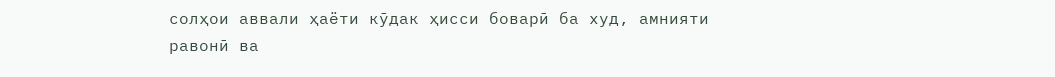солҳои аввали ҳаёти кӯдак ҳисси боварӣ ба худ, амнияти равонӣ ва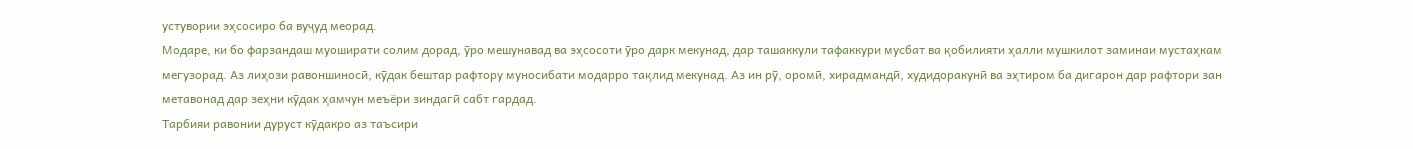устувории эҳсосиро ба вуҷуд меорад.
Модаре, ки бо фарзандаш муоширати солим дорад, ӯро мешунавад ва эҳсосоти ӯро дарк мекунад, дар ташаккули тафаккури мусбат ва қобилияти ҳалли мушкилот заминаи мустаҳкам мегузорад. Аз лиҳози равоншиносӣ, кӯдак бештар рафтору муносибати модарро тақлид мекунад. Аз ин рӯ, оромӣ, хирадмандӣ, худидоракунӣ ва эҳтиром ба дигарон дар рафтори зан метавонад дар зеҳни кӯдак ҳамчун меъёри зиндагӣ сабт гардад.
Тарбияи равонии дуруст кӯдакро аз таъсири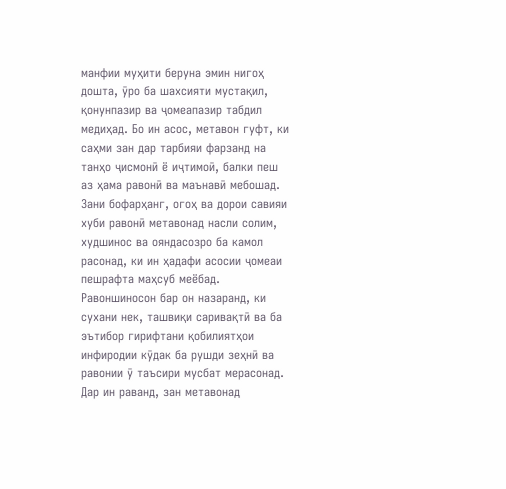манфии муҳити беруна эмин нигоҳ дошта, ӯро ба шахсияти мустақил, қонунпазир ва ҷомеапазир табдил медиҳад. Бо ин асос, метавон гуфт, ки саҳми зан дар тарбияи фарзанд на танҳо ҷисмонӣ ё иҷтимоӣ, балки пеш аз ҳама равонӣ ва маънавӣ мебошад. Зани бофарҳанг, огоҳ ва дорои савияи хуби равонӣ метавонад насли солим, худшинос ва ояндасозро ба камол расонад, ки ин ҳадафи асосии ҷомеаи пешрафта маҳсуб меёбад.
Равоншиносон бар он назаранд, ки сухани нек, ташвиқи саривақтӣ ва ба эътибор гирифтани қобилиятҳои инфиродии кӯдак ба рушди зеҳнӣ ва равонии ӯ таъсири мусбат мерасонад. Дар ин раванд, зан метавонад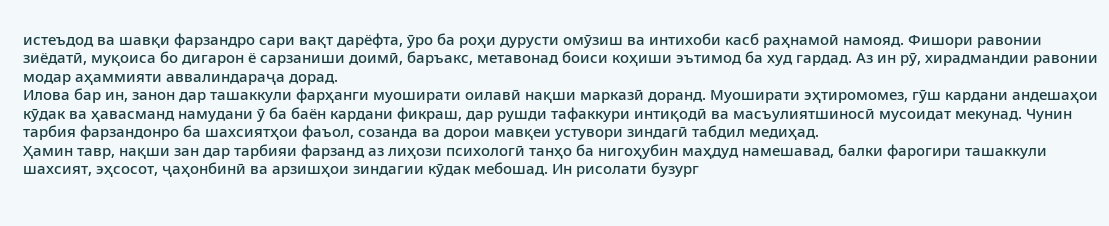истеъдод ва шавқи фарзандро сари вақт дарёфта, ӯро ба роҳи дурусти омӯзиш ва интихоби касб раҳнамоӣ намояд. Фишори равонии зиёдатӣ, муқоиса бо дигарон ё сарзаниши доимӣ, баръакс, метавонад боиси коҳиши эътимод ба худ гардад. Аз ин рӯ, хирадмандии равонии модар аҳаммияти аввалиндараҷа дорад.
Илова бар ин, занон дар ташаккули фарҳанги муоширати оилавӣ нақши марказӣ доранд. Муоширати эҳтиромомез, гӯш кардани андешаҳои кӯдак ва ҳавасманд намудани ӯ ба баён кардани фикраш, дар рушди тафаккури интиқодӣ ва масъулиятшиносӣ мусоидат мекунад. Чунин тарбия фарзандонро ба шахсиятҳои фаъол, созанда ва дорои мавқеи устувори зиндагӣ табдил медиҳад.
Ҳамин тавр, нақши зан дар тарбияи фарзанд аз лиҳози психологӣ танҳо ба нигоҳубин маҳдуд намешавад, балки фарогири ташаккули шахсият, эҳсосот, ҷаҳонбинӣ ва арзишҳои зиндагии кӯдак мебошад. Ин рисолати бузург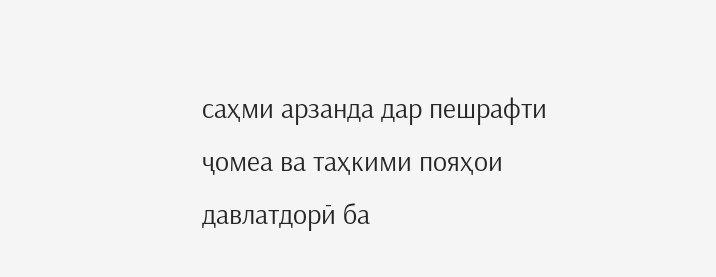саҳми арзанда дар пешрафти ҷомеа ва таҳкими пояҳои давлатдорӣ ба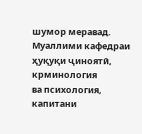шумор меравад.
Муаллими кафедраи
ҳуқуқи ҷиноятӣ, крминология
ва психология,
капитани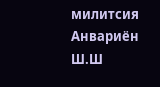милитсия Анвариён Ш.Ш